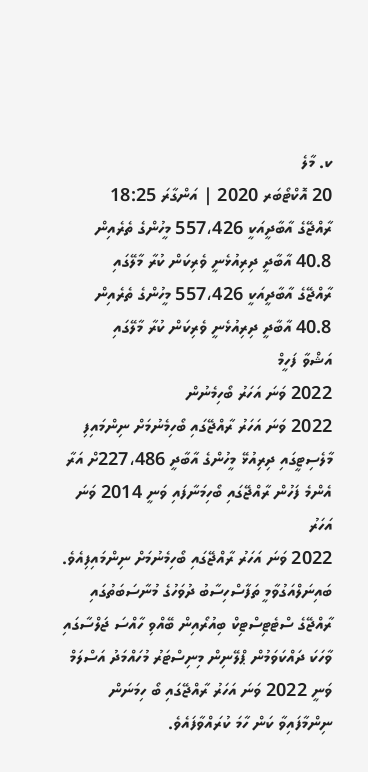ކ. މާލެ
20 އޮކްޓޯބަރ 2020 | އަންގާރަ 18:25
ރާއްޖޭގެ އާބާދީއަކީ 557،426 މީހުންގެ ތެރެއިން 40.8 އާބާދީ ދިރިއުޅެނީ ވެރިކަން ކުރާ މާލޭގައި
ރާއްޖޭގެ އާބާދީއަކީ 557،426 މީހުންގެ ތެރެއިން 40.8 އާބާދީ ދިރިއުޅެނީ ވެރިކަން ކުރާ މާލޭގައި
އަޝްވާ ފަހީމް
2022 ވަނަ އަހަރު ބޯހިމެނުން
2022 ވަނަ އަހަރު ރާއްޖޭގައި ބޯހިމެނުމަށް ނިންމައިފި
މާލެސިޓީގައި ދިރިއުޅޭ މީހުންގެ އާބާދީ 227،486ށް އަރާ
އެންމެ ފަހުން ރާއްޖޭގައި ބޯހިމަނާފައި ވަނީ 2014 ވަނަ އަހަރު
2022 ވަނަ އަހަރު ރާއްޖޭގައި ބޯހިމެނުމަށް ނިންމައިފިއެވެ.
ބައިނަލްއަގުވާމީ ތަފާސްހިސާބު ދުވަހުގެ މުނާސަބަތުގައި ރާއްޖޭގެ ސްޓެޓިސްޓިކް ބިއުރޯއިން ބޭއްވި ހާއްސަ ޖަލްސާގައި ވާހަކަ ދައްކަވަމުން ޕްލޭނިން މިނިސްޓަރު މުހައްމަދު އަސްލަމް ވަނީ 2022 ވަނަ އަހަރު ރާއްޖޭގައި ބޯ ހިމަނަން ނިންމާފައިވާ ކަން ހާމަ ކުރައްވާފައެވެ.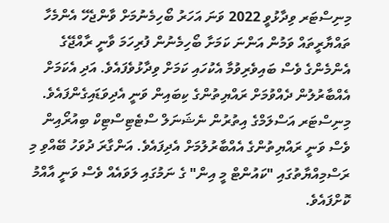މިނިސްޓަރ ވިދާޅުވީ 2022 ވަނަ އަހަރު ބޯހިމެނުމަށް ވާންޖެހޭ އެންމެހާ ތައްޔާރީތައް ވަމުން އަންނަ ކަމަށާ ބޯހިމެނުން ފުރިހަމަ ވާނީ ރާއްޖޭގެ އެންމެންގެ ވެސް ބައިވެރިވުމާ އެކުހައި ކަމަށް ވިދާޅުވެފައެވެ. އަދި އެކަމަށް އެއްބާރުލުން ދެއްވުމަށް ރައްޔިތުންގެ ކިބައިން ވަނީ އެދިވަޑައިގެންފައެވެ.
މިނިސްޓަރ އަސްލަމްގެ އިތުރުން ނެޝަނަލް ސްޓެޓިސްޓިކް ބިއުރޯއިން ވެސް ވަނީ ރައްޔިތުންގެ އެއްބާރުލުމަށް އެދިފައެވެ. އަންގާރަ ދުވަހު ބޭއްވި މި ރަސްމިއްޔާތުގައި "ކައުންޓް މީ އިން" ގެ ނަމުގައި ލަވައެއް ވެސް ވަނީ އާއްމު ކޮށްފައެވެ.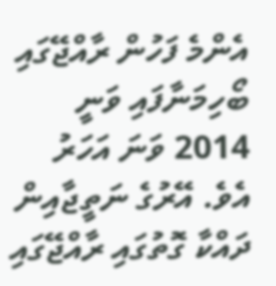އެންމެ ފަހުން ރާއްޖޭގައި ބޯހިމަނާފައި ވަނީ 2014 ވަނަ އަހަރު އެވެ. އޭރުގެ ނަތީޖާއިން ދައްކާ ގޮތުގައި ރާއްޖޭގައި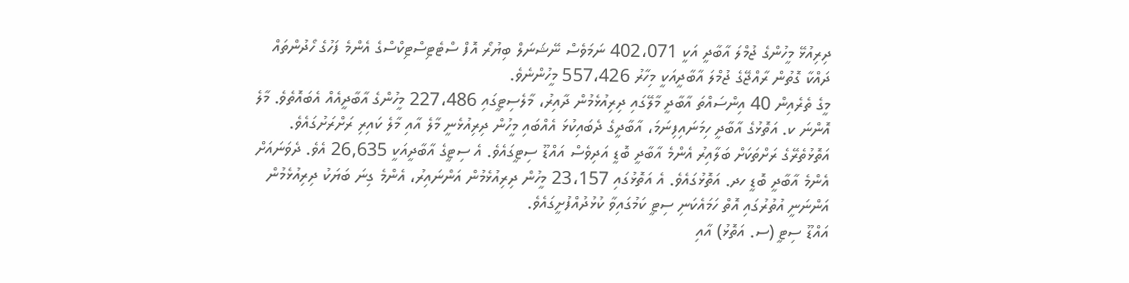ދިރިއުޅޭ މީހުންގެ ޖުމްލަ އާބާދީ އަކީ 402،071 ނަމަވެސް ނޭޝަނަލް ބިޔުރޯ އޮފް ސްޓެޓިސްޓިކްސްގެ އެންމެ ފަހުގެ ހޯދުންތައް ދައްކާ ގޮތުން ރާއްޖޭގެ ޖުމްލަ އާބާދީއަކީ މިހާރު 557،426 މީހުންނެވެ.
މީގެ ތެރެއިން 40 އިންސައްތަ އާބާދީ މާލޭގައި ދިރިއުޅެމުން ދާއިރު، މާލެސިޓީގައި 227،486 މީހުންގެ އާބާދީއެއް އެބައޮތެވެ. މާލެ އޮންނަ ކ. އަތޮޅުގެ އާބާދީ ހިމަނައިފިނަމަ، އާބާދީގެ ދެބައިކުޅަ އެއްބައި މީހުން ދިރިއުޅެނީ މާލެ އާއި މާލެ ކައިރި ރަށްރަށުގައެވެ.
އަތޮޅުތެރޭގެ ރަށްތަކަށް ބަލާއިރު އެންމެ އާބާދީ ބޮޑީ އަދިވެސް އައްޑޫ ސިޓީގައެވެ. އެ ސިޓީގެ އާބާދީއަކީ 26,635 އެވެ. ދެވަނައަށް އެންމެ އާބާދީ ބޮޑީ ހދ. އަތޮޅުގައެވެ. އެ އަތޮޅުގައި 23،157 މީހުން ދިރިއުޅެމުން އަންނައިރު، އެންމެ ގިނަ ބަޔަކު ދިރިއުޅެމުން އަންނަނީ އުތުރުގައި އޮތް ހަމައެކަނި ސިޓީ ކަމުގައިވާ ކުޅުދުއްފުށީގައެވެ.
އައްޑޫ ސިޓީ (ސ. އަތޮޅު) އާއި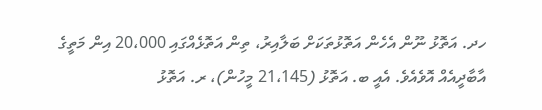ހދ. އަތޮޅު ނޫން އެހެން އަތޮޅުތަކަށް ބަލާއިރު، ތިން އަތޮޅެއްގައި 20،000 އިން މަތީގެ އާބާދީއެއް އޮވެއެވެ. އެއީ ބ. އަތޮޅު (21،145 މީހުން)، ރ. އަތޮޅު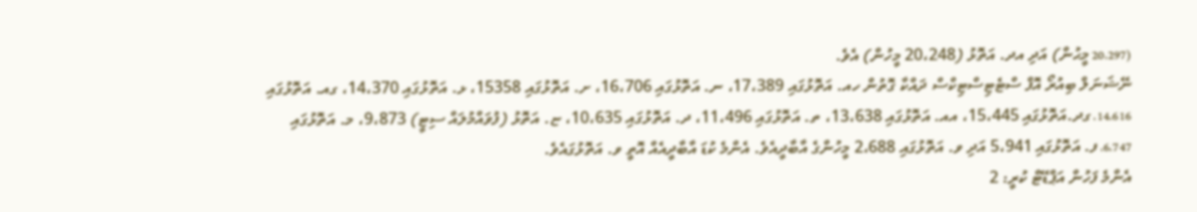(20،297 މީޙުން) އަދި އދ. އަތޮޅު (20،248 މީހުން) އެވެ.
ނޭޝަނަލް ބިއުރޯ އޮފް ސްޓެޓިސްޓިކްސް ދައްކާ ގޮތުން ހއ. އަތޮޅުގައި 17،389، ނ. އަތޮޅުގައި 16،706، ށ. އަތޮޅުގައި 15358، ޅ. އަތޮޅުގައި 14،370، ގއ. އަތޮޅުގައި 14،616، ގދ.އަތޮޅުގައި 15،445، އއ. އަތޮޅުގައި 13،638، ތ. އަތޮޅުގައި 11،496، ދ. އަތޮޅުގައި 10،635، ޏ. އަތޮޅު (ފުވައްމުލައް ސިޓީ) 9،873، މ. އަތޮޅުގައި 6،747، ފ. އަތޮޅުގައި 5،941 އަދި ވ. އަތޮޅުގައި 2،688 މީހުންގެ އާބާދީއެވެ. އެންމެ ކުޑަ އާބާދީއެއް އޮތީ ވ. އަތޮޅުގައެވެ.
އެންމެ ފަހުން އަޕްޑޭޓް ކުރީ: 2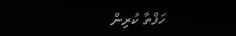ހަފްތާ ކުރިން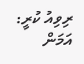ރިވިއު ކުރީ: އަމަން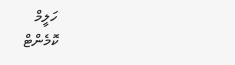ހަލީމް
ކޮމެންޓް